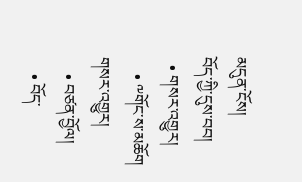མདུན་ངོས།
བོད་ཀྱི་དུས་བབ།
  • གསར་འགྱུར།
    • ༸གོང་ས་མཆོག གསར་འགྱུར།
    • བཙན་བྱོལ།
    • བོད་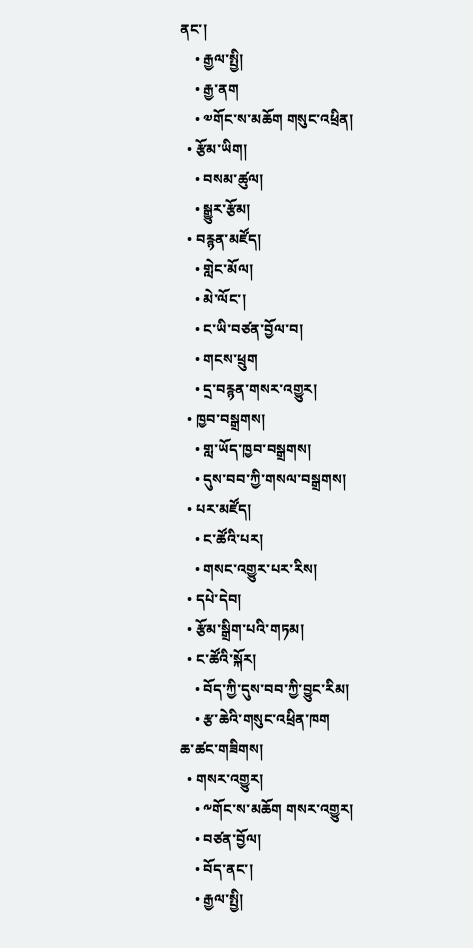ནང་།
    • རྒྱལ་སྤྱི།
    • རྒྱ་ནག
    • ༧གོང་ས་མཆོག གསུང་འཕྲིན།
  • རྩོམ་ཡིག།
    • བསམ་ཚུལ།
    • སྒྱུར་རྩོམ།
  • བརྙན་མཛོད།
    • གླེང་མོལ།
    • མེ་ལོང་།
    • ང་ཡི་བཙན་བྱོལ་བ།
    • གངས་ཕྲུག
    • དྲ་བརྙན་གསར་འགྱུར།
  • ཁྱབ་བསྒྲགས།
    • གླ་ཡོད་ཁྱབ་བསྒྲགས།
    • དུས་བབ་ཀྱི་གསལ་བསྒྲགས།
  • པར་མཛོད།
    • ང་ཚོའི་པར།
    • གསང་འགྱུར་པར་རིས།
  • དཔེ་དེབ།
  • རྩོམ་སྒྲིག་པའི་གཏམ།
  • ང་ཚོའི་སྐོར།
    • བོད་ཀྱི་དུས་བབ་ཀྱི་བྱུང་རིམ།
    • རྩ་ཆེའི་གསུང་འཕྲིན་ཁག
ཆ་ཚང་གཟིགས།
  • གསར་འགྱུར།
    • ༸གོང་ས་མཆོག གསར་འགྱུར།
    • བཙན་བྱོལ།
    • བོད་ནང་།
    • རྒྱལ་སྤྱི།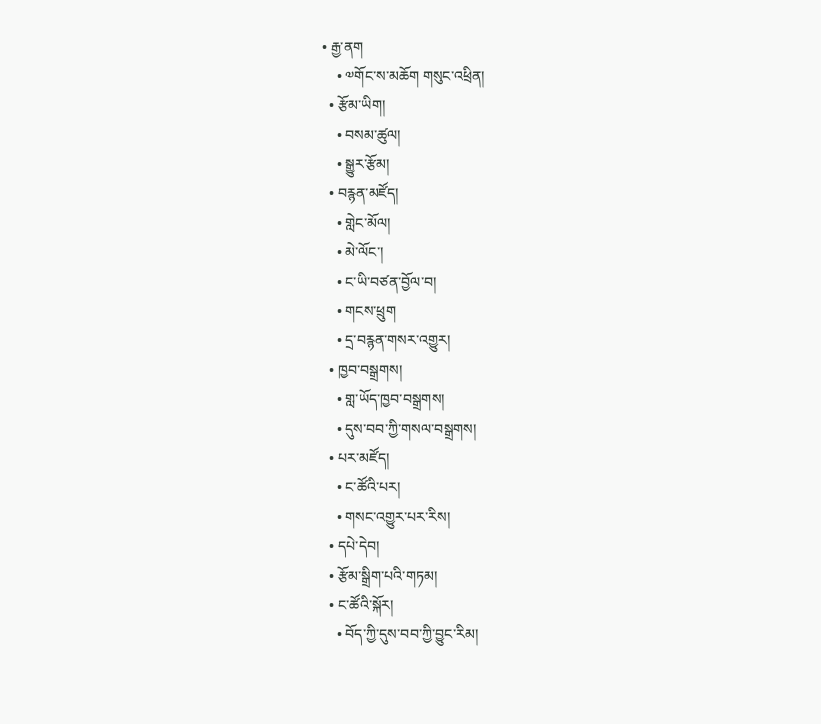• རྒྱ་ནག
    • ༧གོང་ས་མཆོག གསུང་འཕྲིན།
  • རྩོམ་ཡིག།
    • བསམ་ཚུལ།
    • སྒྱུར་རྩོམ།
  • བརྙན་མཛོད།
    • གླེང་མོལ།
    • མེ་ལོང་།
    • ང་ཡི་བཙན་བྱོལ་བ།
    • གངས་ཕྲུག
    • དྲ་བརྙན་གསར་འགྱུར།
  • ཁྱབ་བསྒྲགས།
    • གླ་ཡོད་ཁྱབ་བསྒྲགས།
    • དུས་བབ་ཀྱི་གསལ་བསྒྲགས།
  • པར་མཛོད།
    • ང་ཚོའི་པར།
    • གསང་འགྱུར་པར་རིས།
  • དཔེ་དེབ།
  • རྩོམ་སྒྲིག་པའི་གཏམ།
  • ང་ཚོའི་སྐོར།
    • བོད་ཀྱི་དུས་བབ་ཀྱི་བྱུང་རིམ།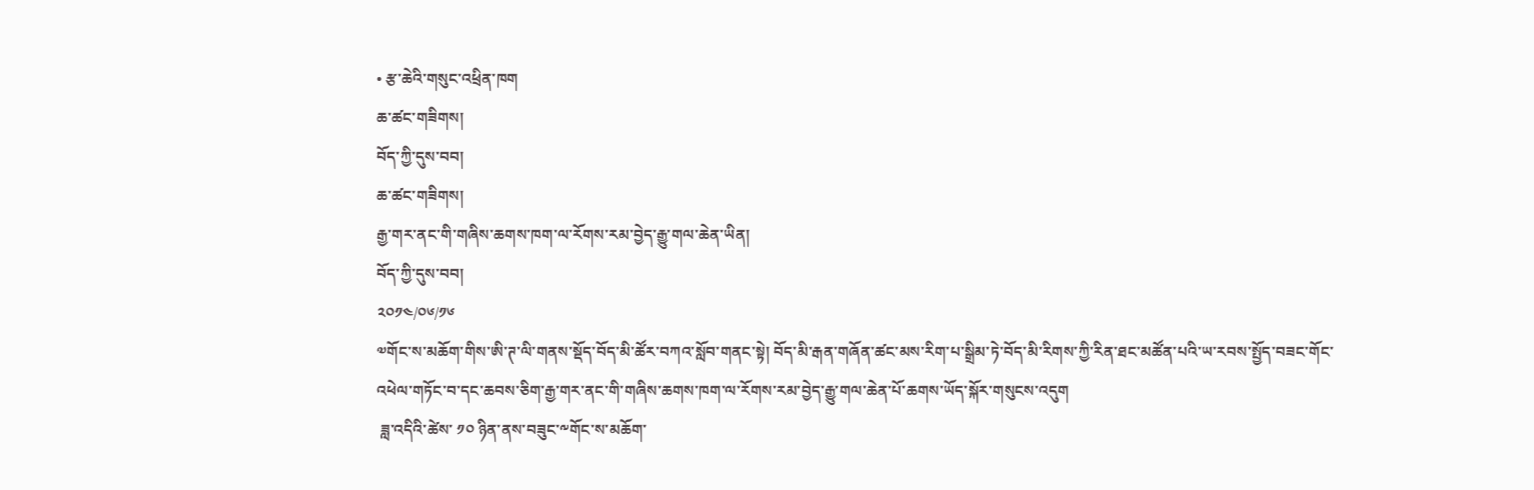• རྩ་ཆེའི་གསུང་འཕྲིན་ཁག
ཆ་ཚང་གཟིགས།
བོད་ཀྱི་དུས་བབ།
ཆ་ཚང་གཟིགས།
རྒྱ་གར་ནང་གི་གཞིས་ཆགས་ཁག་ལ་རོགས་རམ་བྱེད་རྒྱུ་གལ་ཆེན་ཡིན།
བོད་ཀྱི་དུས་བབ།
༢༠༡༤/༠༦/༡༦
༧གོང་ས་མཆོག་གིས་ཨི་ཊ་ལི་གནས་སྡོད་བོད་མི་ཚོར་བཀའ་སློབ་གནང་སྟེ། བོད་མི་རྒན་གཞོན་ཚང་མས་རིག་པ་སྒྲིམ་ཏེ་བོད་མི་རིགས་ཀྱི་རིན་ཐང་མཚོན་པའི་ཡ་རབས་སྤྱོད་བཟང་གོང་འཕེལ་གཏོང་བ་དང་ཆབས་ཅིག་རྒྱ་གར་ནང་གི་གཞིས་ཆགས་ཁག་ལ་རོགས་རམ་བྱེད་རྒྱུ་གལ་ཆེན་པོ་ཆགས་ཡོད་སྐོར་གསུངས་འདུག
 ཟླ་འདིའི་ཚེས་ ༡༠ ཉིན་ནས་བཟུང་༸གོང་ས་མཆོག་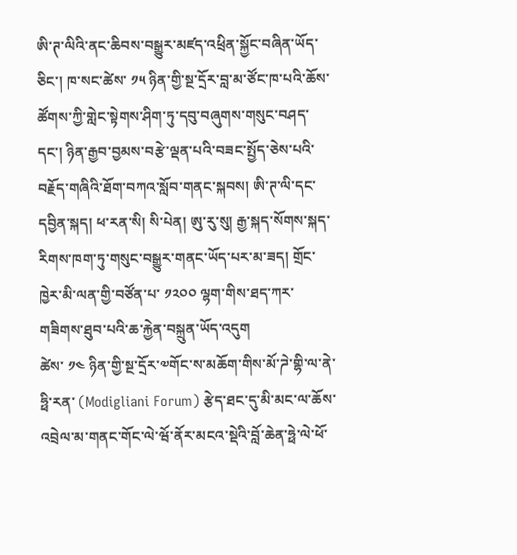ཨི་ཊ་ལིའི་ནང་ཆིབས་བསྒྱུར་མཛད་འཕྲིན་སྐྱོང་བཞིན་ཡོད་ཅིང་། ཁ་སང་ཚེས་ ༡༥ ཉིན་གྱི་སྔ་དྲོར་བླ་མ་ཙོང་ཁ་པའི་ཆོས་ཚོགས་ཀྱི་གླེང་སྟེགས་ཤིག་ཏུ་དབུ་བཞུགས་གསུང་བཤད་དང་། ཉིན་རྒྱབ་བྱམས་བརྩེ་ལྡན་པའི་བཟང་སྤྱོད་ཅེས་པའི་བརྗོད་གཞིའི་ཐོག་བཀའ་སློབ་གནང་སྐབས། ཨི་ཊ་ལི་དང་དབྱིན་སྐད། ཕ་རན་སི། སི་པེན། ཨུ་རུ་སུ། རྒྱ་སྐད་སོགས་སྐད་རིགས་ཁག་ཏུ་གསུང་བསྒྱུར་གནང་ཡོད་པར་མ་ཟད། གྲོང་ཁྱེར་མི་ལན་གྱི་བཙོན་པ་ ༡༢༠༠ ལྷག་གིས་ཐད་ཀར་གཟིགས་ཐུབ་པའི་ཆ་རྐྱེན་བསྐྲུན་ཡོད་འདུག
ཚེས་ ༡༤ ཉིན་གྱི་སྔ་དྲོར་༧གོང་ས་མཆོག་གིས་མོ་ཌེ་གྷི་ལ་ནེ་ཧྥི་རན་ (Modigliani Forum) རྩེད་ཐང་དུ་མི་མང་ལ་ཆོས་འབྲེལ་མ་གནང་གོང་ལེ་ཝོ་ནོར་མངའ་སྡེའི་བློ་ཆེན་ཧྥེ་ལེ་ཕོ་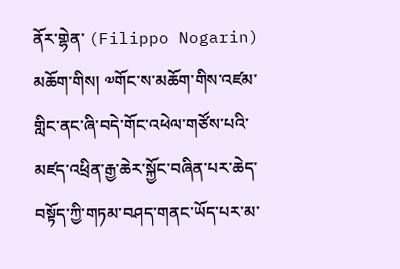ནོར་གྷེན་ (Filippo Nogarin) མཆོག་གིས། ༧གོང་ས་མཆོག་གིས་འཛམ་གླིང་ནང་ཞི་བདེ་གོང་འཕེལ་གཙོས་པའི་མཛད་འཕྲིན་རྒྱ་ཆེར་སྐྱོང་བཞིན་པར་ཆེད་བསྟོད་ཀྱི་གཏམ་བཤད་གནང་ཡོད་པར་མ་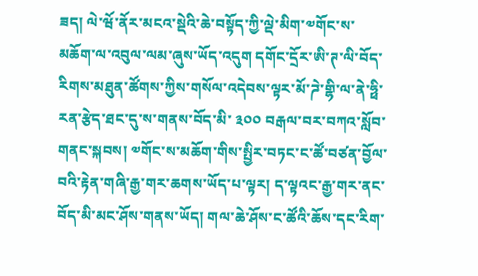ཟད། ལེ་ཝོ་ནོར་མངའ་སྡེའི་ཆེ་བསྟོད་ཀྱི་ལྡེ་མིག་༧གོང་ས་མཆོག་ལ་འབུལ་ལམ་ཞུས་ཡོད་འདུག དགོང་དྲོར་ཨི་ཊ་ལི་བོད་རིགས་མཐུན་ཚོགས་ཀྱིས་གསོལ་འདེབས་ལྟར་མོ་ཌེ་གྷི་ལ་ནེ་ཧྥི་རན་རྩེད་ཐང་དུ་ས་གནས་བོད་མི་ ༣༠༠ བརྒལ་བར་བཀའ་སློབ་གནང་སྐབས། ༧གོང་ས་མཆོག་གིས་སྤྱིར་བཏང་ང་ཚོ་བཙན་བྱོལ་བའི་རྟེན་གཞི་རྒྱ་གར་ཆགས་ཡོད་པ་ལྟར། ད་ལྟའང་རྒྱ་གར་ནང་བོད་མི་མང་ཤོས་གནས་ཡོད། གལ་ཆེ་ཤོས་ང་ཚོའི་ཆོས་དང་རིག་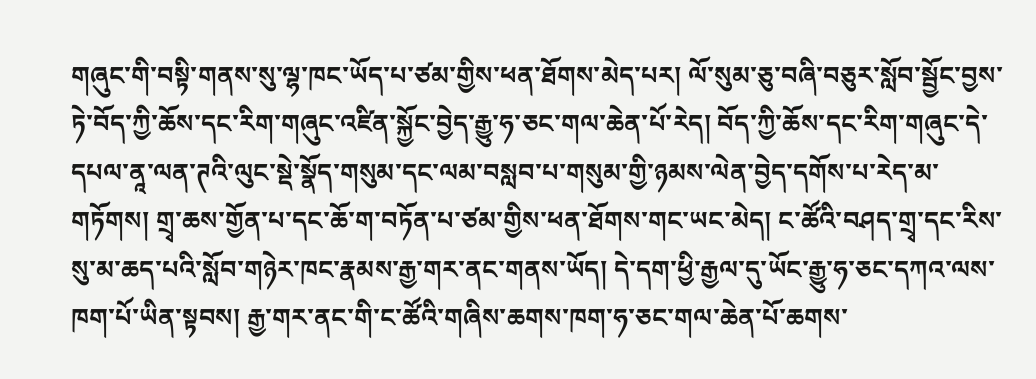གཞུང་གི་བསྟི་གནས་སུ་ལྷ་ཁང་ཡོད་པ་ཙམ་གྱིས་ཕན་ཐོགས་མེད་པར། ལོ་སུམ་ཅུ་བཞི་བཅུར་སློབ་སྦྱོང་བྱས་ཏེ་བོད་ཀྱི་ཆོས་དང་རིག་གཞུང་འཛིན་སྐྱོང་བྱེད་རྒྱུ་ཧ་ཅང་གལ་ཆེན་པོ་རེད། བོད་ཀྱི་ཆོས་དང་རིག་གཞུང་དེ་དཔལ་ནཱ་ལན་ཊའི་ལུང་སྡེ་སྣོད་གསུམ་དང་ལམ་བསླབ་པ་གསུམ་གྱི་ཉམས་ལེན་བྱེད་དགོས་པ་རེད་མ་གཏོགས། གྲྭ་ཆས་གྱོན་པ་དང་ཆོ་ག་བཏོན་པ་ཙམ་གྱིས་ཕན་ཐོགས་གང་ཡང་མེད། ང་ཚོའི་བཤད་གྲྭ་དང་རིས་སུ་མ་ཆད་པའི་སློབ་གཉེར་ཁང་རྣམས་རྒྱ་གར་ནང་གནས་ཡོད། དེ་དག་ཕྱི་རྒྱལ་དུ་ཡོང་རྒྱུ་ཧ་ཅང་དཀའ་ལས་ཁག་པོ་ཡིན་སྟབས། རྒྱ་གར་ནང་གི་ང་ཚོའི་གཞིས་ཆགས་ཁག་ཧ་ཅང་གལ་ཆེན་པོ་ཆགས་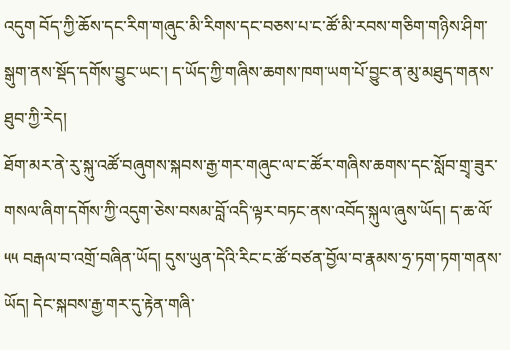འདུག བོད་ཀྱི་ཆོས་དང་རིག་གཞུང་མི་རིགས་དང་བཅས་པ་ང་ཚོ་མི་རབས་གཅིག་གཉིས་ཤིག་སྒུག་ནས་སྡོད་དགོས་བྱུང་ཡང་། ད་ཡོད་ཀྱི་གཞིས་ཆགས་ཁག་ཡག་པོ་བྱུང་ན་མུ་མཐུད་གནས་ཐུབ་ཀྱི་རེད།
ཐོག་མར་ནེ་རུ་སྐུ་འཚོ་བཞུགས་སྐབས་རྒྱ་གར་གཞུང་ལ་ང་ཚོར་གཞིས་ཆགས་དང་སློབ་གྲྭ་ཟུར་གསལ་ཞིག་དགོས་ཀྱི་འདུག་ཅེས་བསམ་བློ་འདི་ལྟར་བཏང་ནས་འབོད་སྐུལ་ཞུས་ཡོད། ད་ཆ་ལོ་ ༥༥ བརྒལ་བ་འགྲོ་བཞིན་ཡོད། དུས་ཡུན་དེའི་རིང་ང་ཚོ་བཙན་བྱོལ་བ་རྣམས་ཧྲ་ཏག་ཏག་གནས་ཡོད། དེང་སྐབས་རྒྱ་གར་དུ་རྟེན་གཞི་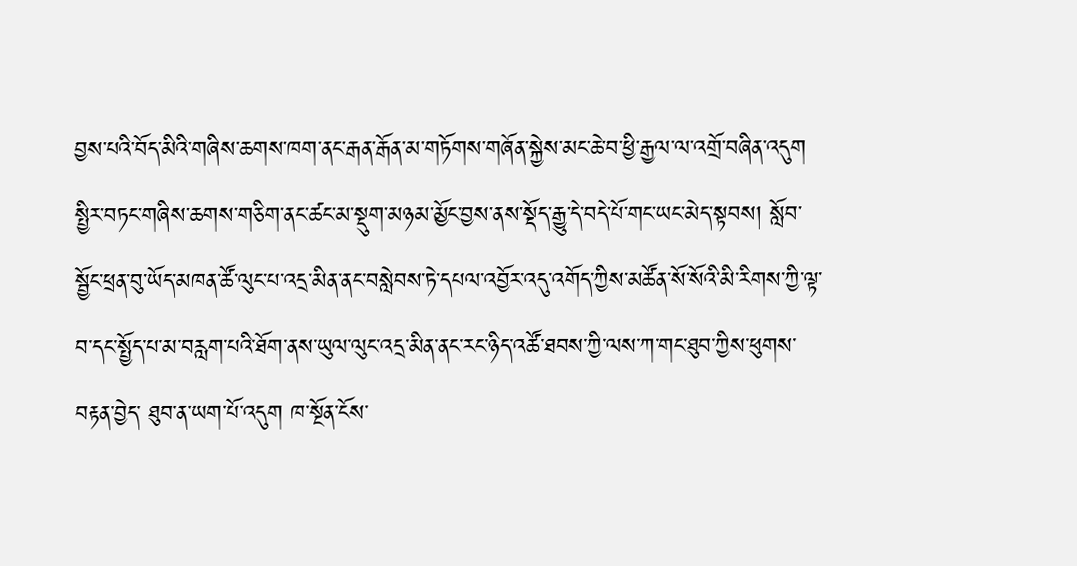བྱས་པའི་བོད་མིའི་གཞིས་ཆགས་ཁག་ནང་རྒན་རྒོན་མ་གཏོགས་གཞོན་སྐྱེས་མང་ཆེ་བ་ཕྱི་རྒྱལ་ལ་འགྲོ་བཞིན་འདུག སྤྱིར་བཏང་གཞིས་ཆགས་གཅིག་ནང་ཚང་མ་སྡུག་མཉམ་མྱོང་བྱས་ནས་སྡོད་རྒྱུ་དེ་བདེ་པོ་གང་ཡང་མེད་སྟབས། སློབ་སྦྱོང་ཕྲན་བུ་ཡོད་མཁན་ཚོ་ལུང་པ་འདྲ་མིན་ནང་བསླེབས་ཏེ་དཔལ་འབྱོར་འདུ་འགོད་ཀྱིས་མཚོན་སོ་སོའི་མི་རིགས་ཀྱི་ལྟ་བ་དང་སྤྱོད་པ་མ་བརླག་པའི་ཐོག་ནས་ཡུལ་ལུང་འདྲ་མིན་ནང་རང་ཉིད་འཚོ་ཐབས་ཀྱི་ལས་ཀ་གང་ཐུབ་ཀྱིས་ཕུགས་བརྟན་བྱེད་ ཐུབ་ན་ཡག་པོ་འདུག ཁ་སྔོན་ངོས་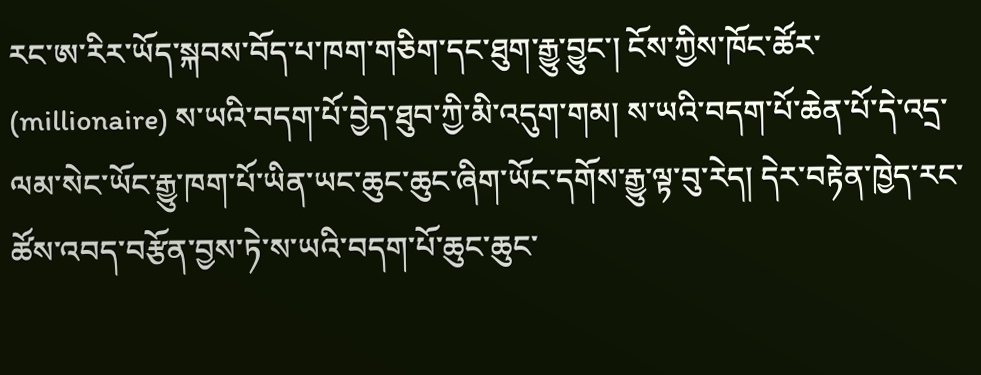རང་ཨ་རིར་ཡོད་སྐབས་བོད་པ་ཁག་གཅིག་དང་ཐུག་རྒྱུ་བྱུང་། ངོས་ཀྱིས་ཁོང་ཚོར་ (millionaire) ས་ཡའི་བདག་པོ་བྱེད་ཐུབ་ཀྱི་མི་འདུག་གམ། ས་ཡའི་བདག་པོ་ཆེན་པོ་དེ་འདྲ་ལམ་སེང་ཡོང་རྒྱུ་ཁག་པོ་ཡིན་ཡང་ཆུང་ཆུང་ཞིག་ཡོང་དགོས་རྒྱུ་ལྟ་བུ་རེད། དེར་བརྟེན་ཁྱེད་རང་ཚོས་འབད་བརྩོན་བྱས་ཏེ་ས་ཡའི་བདག་པོ་ཆུང་ཆུང་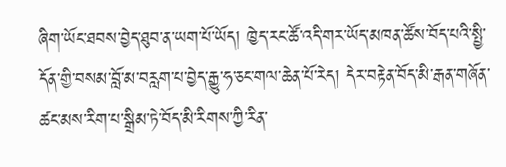ཞིག་ཡོང་ཐབས་བྱེད་ཐུབ་ན་ཡག་པོ་ཡོད། ཁྱེད་རང་ཚོ་འདི་གར་ཡོད་མཁན་ཚོས་བོད་པའི་སྤྱི་དོན་གྱི་བསམ་བློ་མ་བརླག་པ་བྱེད་རྒྱུ་ཧ་ཅང་གལ་ཆེན་པོ་རེད། དེར་བརྟེན་བོད་མི་རྒན་གཞོན་ཚང་མས་རིག་པ་སྒྲིམ་ཏེ་བོད་མི་རིགས་ཀྱི་རིན་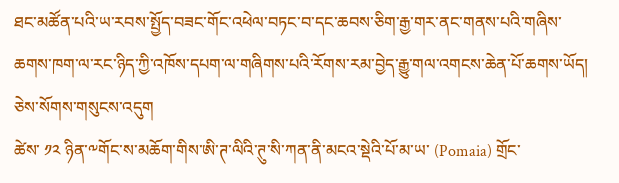ཐང་མཚོན་པའི་ཡ་རབས་སྤྱོད་བཟང་གོང་འཕེལ་བཏང་བ་དང་ཆབས་ཅིག་རྒྱ་གར་ནང་གནས་པའི་གཞིས་ཆགས་ཁག་ལ་རང་ཉིད་ཀྱི་འཁོས་དཔག་ལ་གཞིགས་པའི་རོགས་རམ་བྱེད་རྒྱུ་གལ་འགངས་ཆེན་པོ་ཆགས་ཡོད། ཅེས་སོགས་གསུངས་འདུག
ཚེས་ ༡༢ ཉིན་༸གོང་ས་མཆོག་གིས་ཨི་ཊ་ལིའི་ཊུ་སི་ཀན་ནི་མངའ་སྡེའི་པོ་མ་ཡ་ (Pomaia) གྲོང་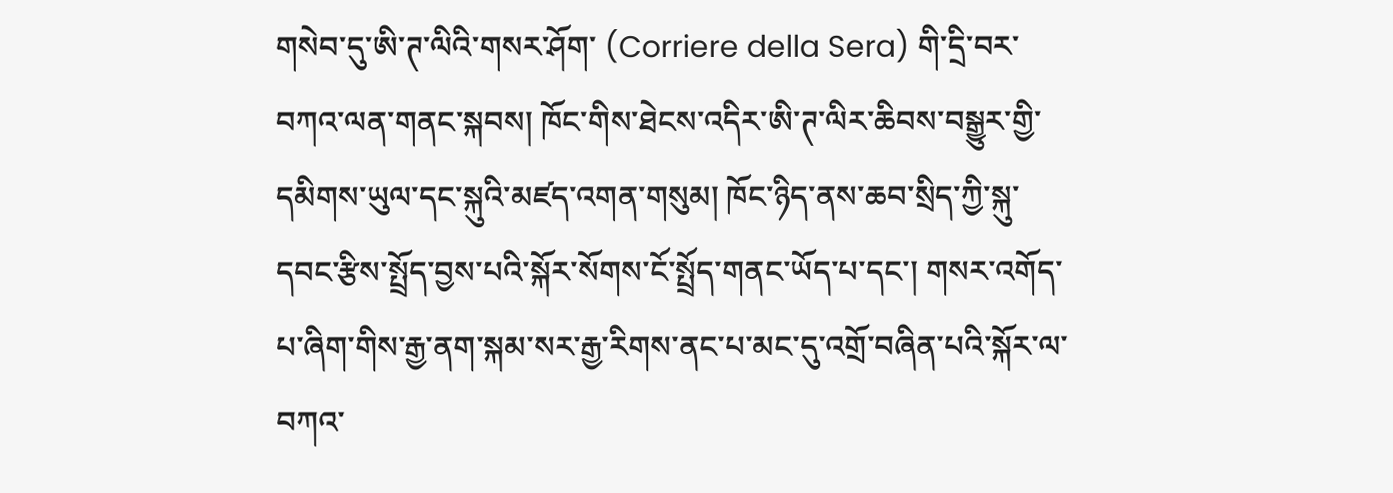གསེབ་དུ་ཨི་ཊ་ལིའི་གསར་ཤོག་ (Corriere della Sera) གི་དྲི་བར་བཀའ་ལན་གནང་སྐབས། ཁོང་གིས་ཐེངས་འདིར་ཨི་ཊ་ལིར་ཆིབས་བསྒྱུར་གྱི་དམིགས་ཡུལ་དང་སྐུའི་མཛད་འགན་གསུམ། ཁོང་ཉིད་ནས་ཆབ་སྲིད་ཀྱི་སྐུ་དབང་རྩིས་སྤྲོད་བྱས་པའི་སྐོར་སོགས་ངོ་སྤྲོད་གནང་ཡོད་པ་དང་། གསར་འགོད་པ་ཞིག་གིས་རྒྱ་ནག་སྐམ་སར་རྒྱ་རིགས་ནང་པ་མང་དུ་འགྲོ་བཞིན་པའི་སྐོར་ལ་བཀའ་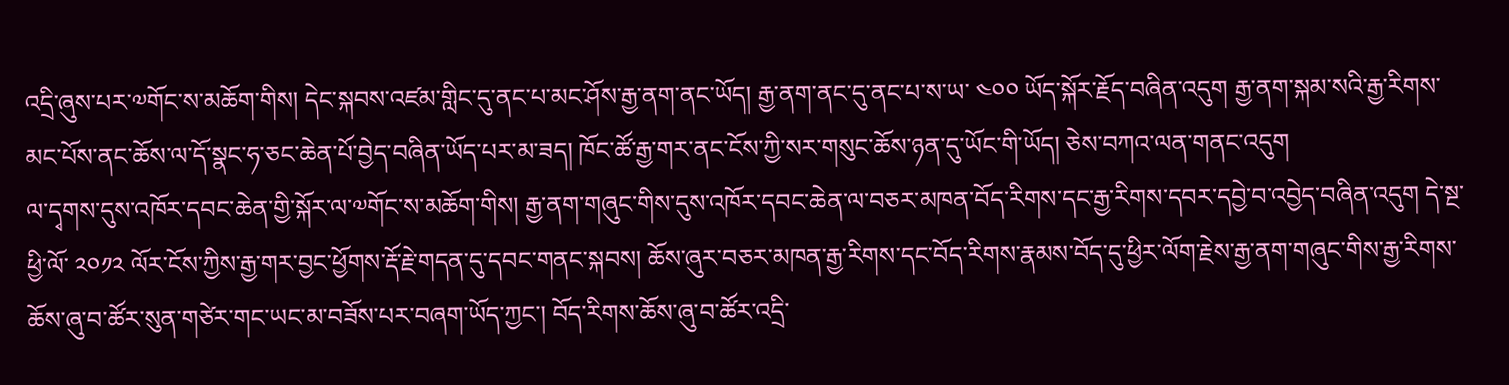འདྲི་ཞུས་པར་༧གོང་ས་མཆོག་གིས། དེང་སྐབས་འཛམ་གླིང་དུ་ནང་པ་མང་ཤོས་རྒྱ་ནག་ནང་ཡོད། རྒྱ་ནག་ནང་དུ་ནང་པ་ས་ཡ་ ༤༠༠ ཡོད་སྐོར་རྗོད་བཞིན་འདུག རྒྱ་ནག་སྐམ་སའི་རྒྱ་རིགས་མང་པོས་ནང་ཆོས་ལ་དོ་སྣང་ཧ་ཅང་ཆེན་པོ་བྱེད་བཞིན་ཡོད་པར་མ་ཟད། ཁོང་ཚོ་རྒྱ་གར་ནང་ངོས་ཀྱི་སར་གསུང་ཆོས་ཉན་དུ་ཡོང་གི་ཡོད། ཅེས་བཀའ་ལན་གནང་འདུག
ལ་དྭགས་དུས་འཁོར་དབང་ཆེན་གྱི་སྐོར་ལ་༧གོང་ས་མཆོག་གིས། རྒྱ་ནག་གཞུང་གིས་དུས་འཁོར་དབང་ཆེན་ལ་བཅར་མཁན་བོད་རིགས་དང་རྒྱ་རིགས་དབར་དབྱེ་བ་འབྱེད་བཞིན་འདུག དེ་སྔ་ཕྱི་ལོ་ ༢༠༡༢ ལོར་ངོས་ཀྱིས་རྒྱ་གར་བྱང་ཕྱོགས་རྡོ་རྗེ་གདན་དུ་དབང་གནང་སྐབས། ཆོས་ཞུར་བཅར་མཁན་རྒྱ་རིགས་དང་བོད་རིགས་རྣམས་བོད་དུ་ཕྱིར་ལོག་རྗེས་རྒྱ་ནག་གཞུང་གིས་རྒྱ་རིགས་ཆོས་ཞུ་བ་ཚོར་སུན་གཙེར་གང་ཡང་མ་བཟོས་པར་བཞག་ཡོད་ཀྱང་། བོད་རིགས་ཆོས་ཞུ་བ་ཚོར་འདྲི་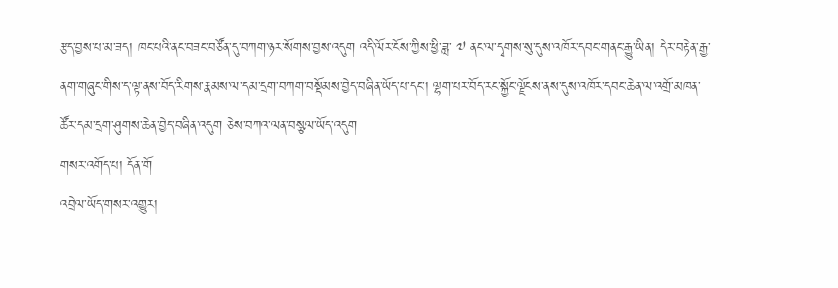རྩད་བྱས་པ་མ་ཟད། ཁང་པའི་ནང་བཟང་བཙོན་དུ་བཀག་ཉར་སོགས་བྱས་འདུག འདི་ལོར་ངོས་ཀྱིས་ཕྱི་ཟླ་ ༧ ནང་ལ་དྭགས་སུ་དུས་འཁོར་དབང་གནང་རྒྱུ་ཡིན། དེར་བརྟེན་རྒྱ་ནག་གཞུང་གིས་ད་ལྟ་ནས་བོད་རིགས་རྣམས་ལ་དམ་དྲག་བཀག་བསྡོམས་བྱེད་བཞིན་ཡོད་པ་དང་། ལྷག་པར་བོད་རང་སྐྱོང་ལྗོངས་ནས་དུས་འཁོར་དབང་ཆེན་ལ་འགྲོ་མཁན་ཚོར་དམ་དྲག་ཤུགས་ཆེན་བྱེད་བཞིན་འདུག ཅེས་བཀའ་ལན་བསྩལ་ཡོད་འདུག
གསར་འགོད་པ། དོན་གོ
འབྲེལ་ཡོད་གསར་འགྱུར།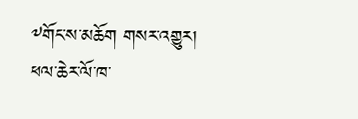༸གོང་ས་མཆོག གསར་འགྱུར།
ཕལ་ཆེར་ལོ་ཁ་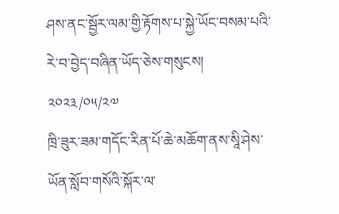ཤས་ནང་སྦྱོར་ལམ་གྱི་རྟོགས་པ་སྐྱེ་ཡོང་བསམ་པའི་རེ་བ་བྱེད་བཞིན་ཡོད་ཅེས་གསུངས།
༢༠༢༣/༠༥/༢༧
ཁྲི་ཟུར་ཟམ་གདོང་རིན་པོ་ཆེ་མཆོག་ནས་སཱི་ཤེས་ཡོན་སློབ་གསོའི་སྐོར་ལ་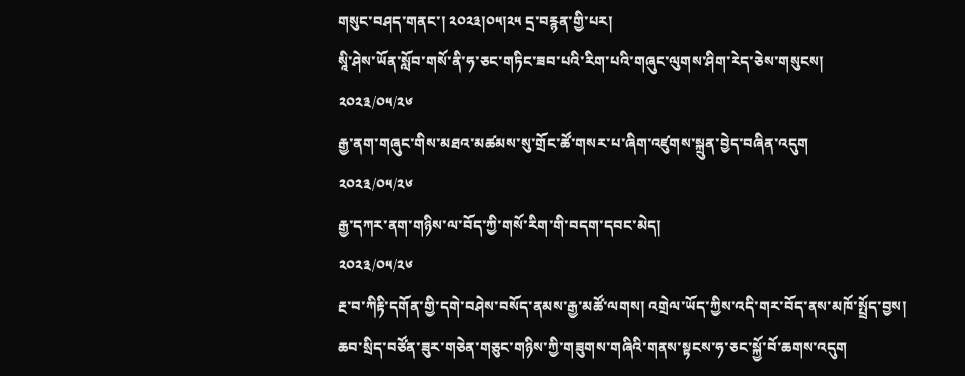གསུང་བཤད་གནང་། ༢༠༢༣།༠༥།༢༥ དྲ་བརྙན་གྱི་པར།
སཱི་ཤེས་ཡོན་སློབ་གསོ་ནི་ཧ་ཅང་གཏིང་ཟབ་པའི་རིག་པའི་གཞུང་ལུགས་ཤིག་རེད་ཅེས་གསུངས།
༢༠༢༣/༠༥/༢༦
རྒྱ་ནག་གཞུང་གིས་མཐའ་མཚམས་སུ་གྲོང་ཚོ་གསར་པ་ཞིག་འཛུགས་སྐྲུན་བྱེད་བཞིན་འདུག
༢༠༢༣/༠༥/༢༦
རྒྱ་དཀར་ནག་གཉིས་ལ་བོད་ཀྱི་གསོ་རིག་གི་བདག་དབང་མེད།
༢༠༢༣/༠༥/༢༦
རྔ་བ་ཀིརྟི་དགོན་གྱི་དགེ་བཤེས་བསོད་ནམས་རྒྱ་མཚོ་ལགས། འགྲེལ་ཡོད་ཀྱིས་འདི་གར་བོད་ནས་མཁོ་སྤྲོད་བྱས།
ཆབ་སྲིད་བཙོན་ཟུར་གཅེན་གཅུང་གཉིས་ཀྱི་གཟུགས་གཞིའི་གནས་སྟངས་ཧ་ཅང་སྐྱོ་བོ་ཆགས་འདུག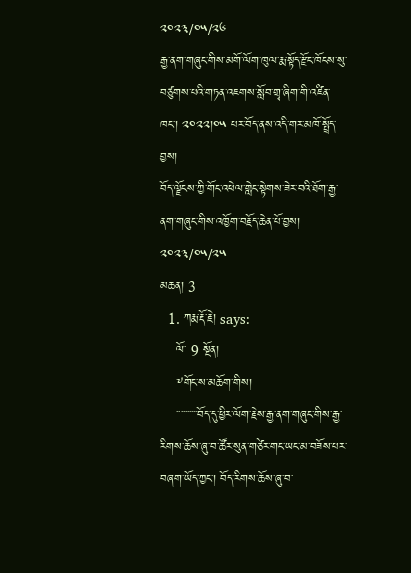༢༠༢༣/༠༥/༢༦
རྒྱ་ནག་གཞུང་གིས་མགོ་ལོག་ཁུལ་རྨ་སྟོད་རྫོང་ཁོངས་སུ་བཙུགས་པའི་གཏན་འཇགས་སློབ་གྲྭ་ཞིག་གི་འཛིན་ཁང་། ༢༠༢༢།༠༥ པར་བོད་ནས་འདི་གར་མཁོ་སྤྲོད་བྱས།
བོད་ལྗོངས་ཀྱི་གོང་འཕེལ་གླེང་སྟེགས་ཟེར་བའི་ཐོག་རྒྱ་ནག་གཞུང་གིས་འཁྱོག་བརྗོད་ཆེན་པོ་བྱས།
༢༠༢༣/༠༥/༢༥
མཆན། 3
  1. ཀརྨ་རྡོ་རྗེ། says:
    ལོ་ 9 སྔོན།
    ༸གོང་ས་མཆོག་གིས།
    ་་་་་་་་་་བོད་དུ་ཕྱིར་ལོག་རྗེས་རྒྱ་ནག་གཞུང་གིས་རྒྱ་རིགས་ཆོས་ཞུ་བ་ཚོར་སུན་གཙེར་གང་ཡང་མ་བཟོས་པར་བཞག་ཡོད་ཀྱང་། བོད་རིགས་ཆོས་ཞུ་བ་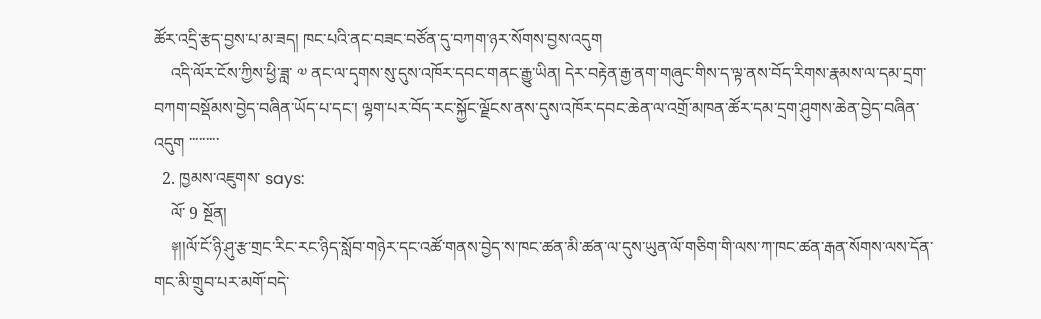ཚོར་འདྲི་རྩད་བྱས་པ་མ་ཟད། ཁང་པའི་ནང་བཟང་བཙོན་དུ་བཀག་ཉར་སོགས་བྱས་འདུག
    འདི་ལོར་ངོས་ཀྱིས་ཕྱི་ཟླ་ ༧ ནང་ལ་དྭགས་སུ་དུས་འཁོར་དབང་གནང་རྒྱུ་ཡིན། དེར་བརྟེན་རྒྱ་ནག་གཞུང་གིས་ད་ལྟ་ནས་བོད་རིགས་རྣམས་ལ་དམ་དྲག་བཀག་བསྡོམས་བྱེད་བཞིན་ཡོད་པ་དང་། ལྷག་པར་བོད་རང་སྐྱོང་ལྗོངས་ནས་དུས་འཁོར་དབང་ཆེན་ལ་འགྲོ་མཁན་ཚོར་དམ་དྲག་ཤུགས་ཆེན་བྱེད་བཞིན་འདུག ་་་་་་་་་
  2. ཁྱམས་འཇུགས་ says:
    ལོ་ 9 སྔོན།
    ༈།།ལོ་ངོ་ཉི་ཤུ་རྩ་གྲང་རིང་རང་ཉིད་སློབ་གཉེར་དང་འཚོ་གནས་བྱེད་ས་ཁང་ཚན་མི་ཚན་ལ་དུས་ཡུན་ལོ་གཅིག་གི་ལས་ཀ་ཁང་ཚན་རྒན་སོགས་ལས་དོན་གང་མི་གྲུབ་པར་མགོ་བདེ་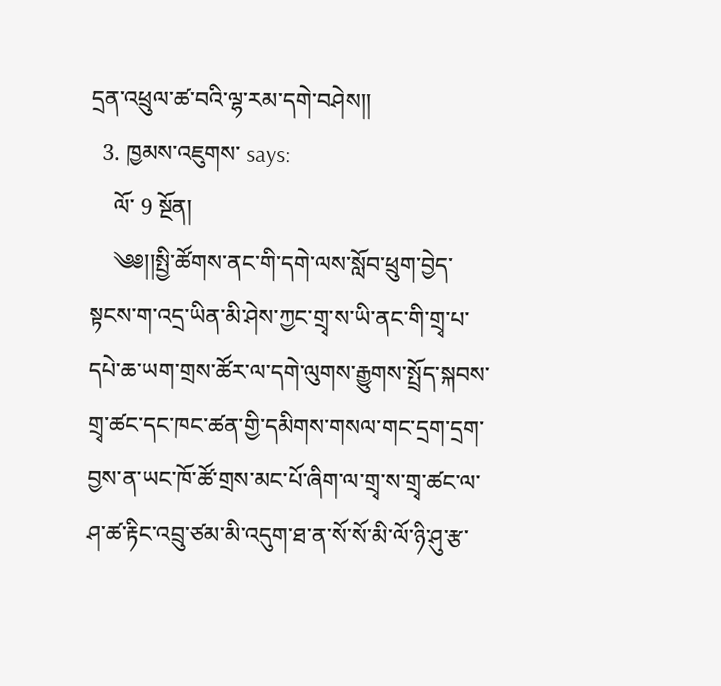དྲན་འཕྲུལ་ཚ་བའི་ལྷ་རམ་དགེ་བཤེས།།
  3. ཁྱམས་འཇུགས་ says:
    ལོ་ 9 སྔོན།
    ༄༅།།སྤྱི་ཚོགས་ནང་གི་དགེ་ལས་སློབ་ཕྲུག་བྱེད་སྟངས་ག་འདྲ་ཡིན་མི་ཤེས་ཀྱང་གྲྭ་ས་ཡི་ནང་གི་གྲྭ་པ་དཔེ་ཆ་ཡག་གྲས་ཚོར་ལ་དགེ་ལུགས་རྒྱུགས་སྤྲོད་སྐབས་གྲྭ་ཚང་དང་ཁང་ཚན་གྱི་དམིགས་གསལ་གང་དྲག་དྲག་བྱས་ན་ཡང་ཁོ་ཚོ་གྲས་མང་པོ་ཞིག་ལ་གྲྭ་ས་གྲྭ་ཚང་ལ་ཤ་ཚ་རྟིང་འབྲུ་ཙམ་མི་འདུག་ཐ་ན་སོ་སོ་མི་ལོ་ཉི་ཤུ་རྩ་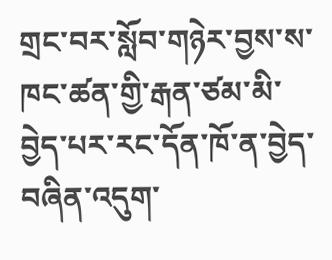གྲང་བར་སློབ་གཉེར་བྱས་ས་ཁང་ཚན་གྱི་རྒན་ཙམ་མི་བྱེད་པར་རང་དོན་ཁོ་ན་བྱེད་བཞིན་འདུག་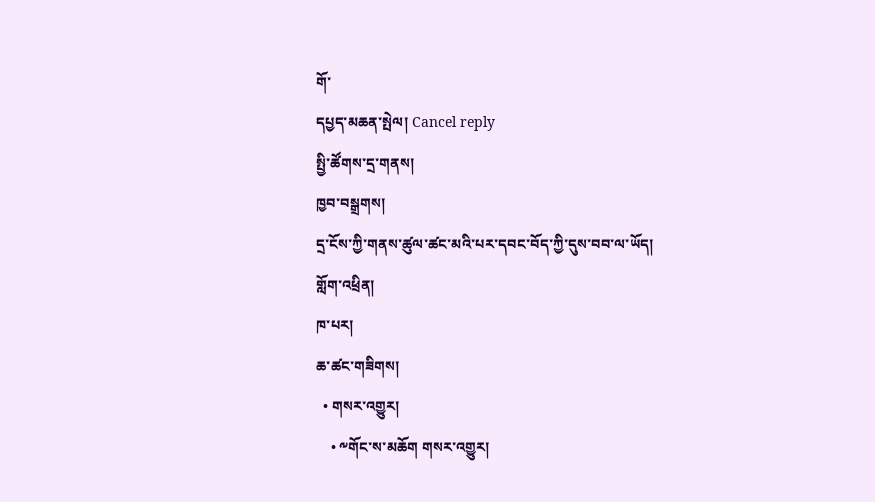གོ་
དཔྱད་མཆན་སྤེལ། Cancel reply
སྤྱི་ཚོགས་དྲ་གནས།
ཁྱབ་བསྒྲགས།
དྲ་ངོས་ཀྱི་གནས་ཚུལ་ཚང་མའི་པར་དབང་བོད་ཀྱི་དུས་བབ་ལ་ཡོད།
གློག་འཕྲིན།
ཁ་པར།
ཆ་ཚང་གཟིགས།
  • གསར་འགྱུར།
    • ༸གོང་ས་མཆོག གསར་འགྱུར།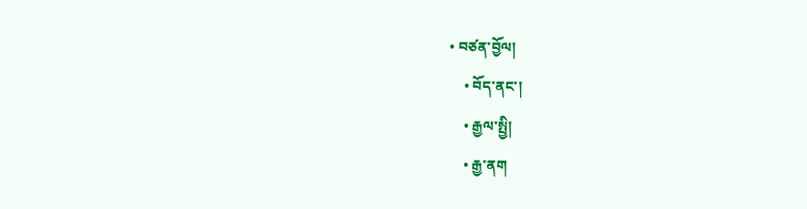• བཙན་བྱོལ།
    • བོད་ནང་།
    • རྒྱལ་སྤྱི།
    • རྒྱ་ནག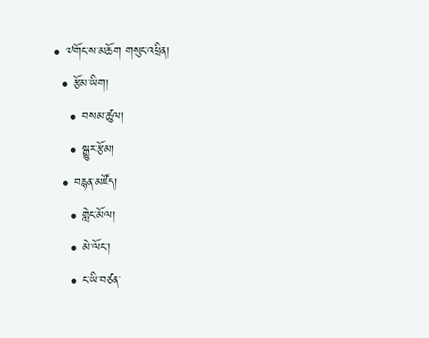• ༧གོང་ས་མཆོག གསུང་འཕྲིན།
  • རྩོམ་ཡིག།
    • བསམ་ཚུལ།
    • སྒྱུར་རྩོམ།
  • བརྙན་མཛོད།
    • གླེང་མོལ།
    • མེ་ལོང་།
    • ང་ཡི་བཙན་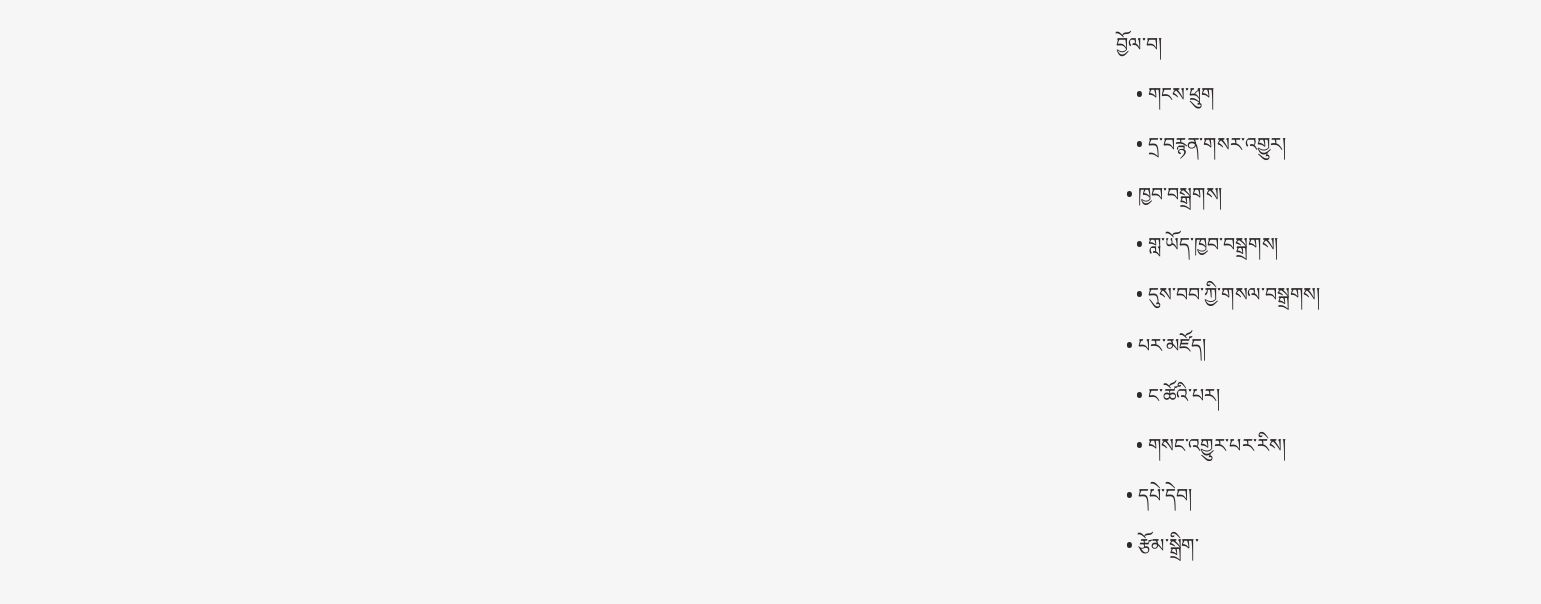བྱོལ་བ།
    • གངས་ཕྲུག
    • དྲ་བརྙན་གསར་འགྱུར།
  • ཁྱབ་བསྒྲགས།
    • གླ་ཡོད་ཁྱབ་བསྒྲགས།
    • དུས་བབ་ཀྱི་གསལ་བསྒྲགས།
  • པར་མཛོད།
    • ང་ཚོའི་པར།
    • གསང་འགྱུར་པར་རིས།
  • དཔེ་དེབ།
  • རྩོམ་སྒྲིག་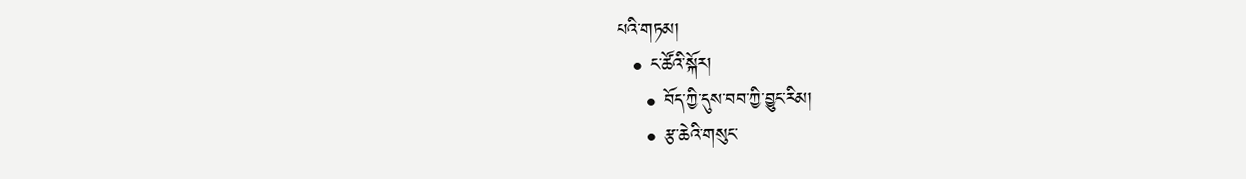པའི་གཏམ།
  • ང་ཚོའི་སྐོར།
    • བོད་ཀྱི་དུས་བབ་ཀྱི་བྱུང་རིམ།
    • རྩ་ཆེའི་གསུང་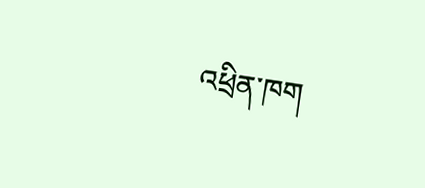འཕྲིན་ཁག